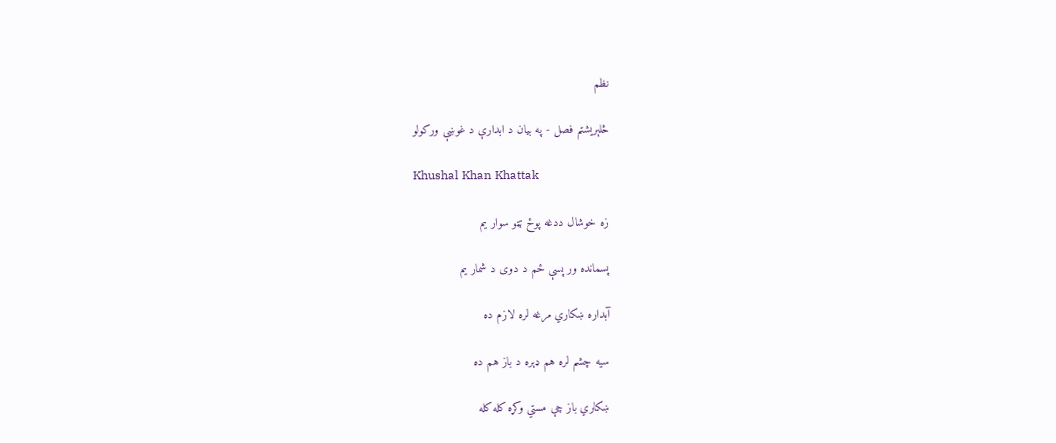نظم

څلېريشتم فصل - په بيان د ابدارې د غوښې ورکولو

Khushal Khan Khattak

زه خوشال ددغه پوځ ټټو سوار يم

پسمانده ور پسې ځم د دوی د شمار يم

آبداره ښکاري مرغه لره لازم ده

سيه چشم لره هم ډېره د باز هم ده

ښکاري باز چې مستي وکړه کله کله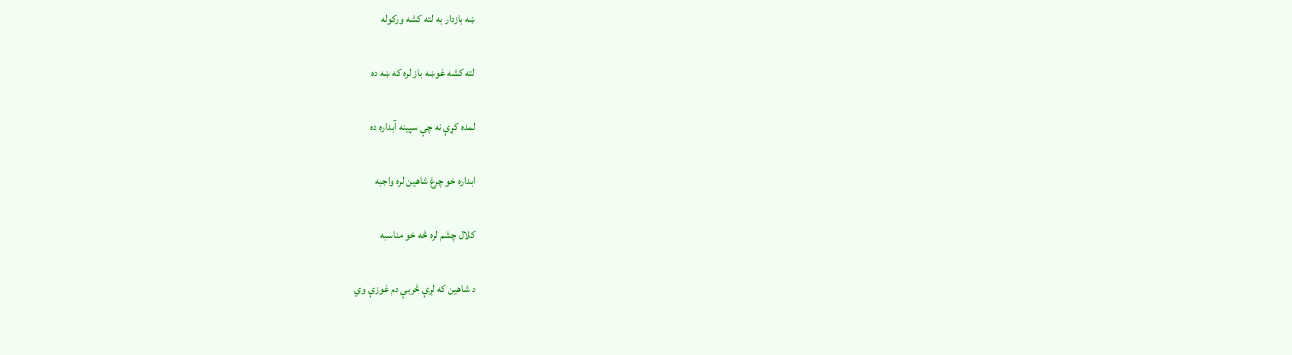ښه بازدار به لته کشه ورکوله

لته کشه غوښه باز لره که ښه ده

لمده کړې نه چې سپينه آبداره ده

ابداره خو چرغ شاهين لره واجبه

کلال چشم لره څه خو مناسبه

د شاهين که لږې څربې دم غوزې وي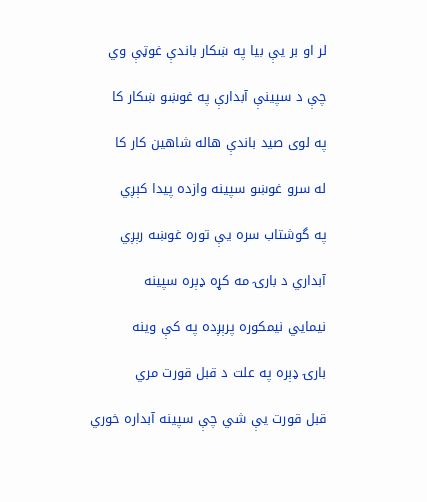لر او بر يې بيا په ښکار باندې غوټې وي

چې د سپينې آبدارې په غوښو ښکار کا

په لوی صيد باندې هاله شاهين کار کا

له سرو غوښو سپينه وازده پيدا کېږي

په گوشتاب سره يې توره غوښه رېږي

آبداري د بارۍ مه کړه ډېره سپينه

نيمايي نيمکوره پرېږده په کې وينه

بارۍ ډېره په علت د قبل قورت مري

قبل قورت يې شي چې سپينه آبداره خوري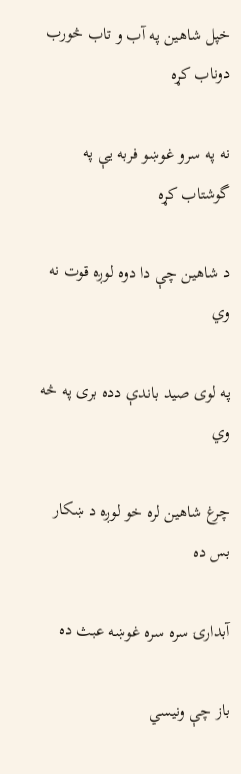خپل شاهين په آب و تاب څورب دوناب کړه

نه په سرو غوښو فربه يې په گوشتاب کړه

د شاهين چې دا دوه لوږه قوت نه وي

په لوی صيد باندې دده بری په څه وي

چرغ شاهين لره خو لوږه د ښکار بس ده

آبدارۍ سره سره غوښه عبث ده

باز چې ونيسي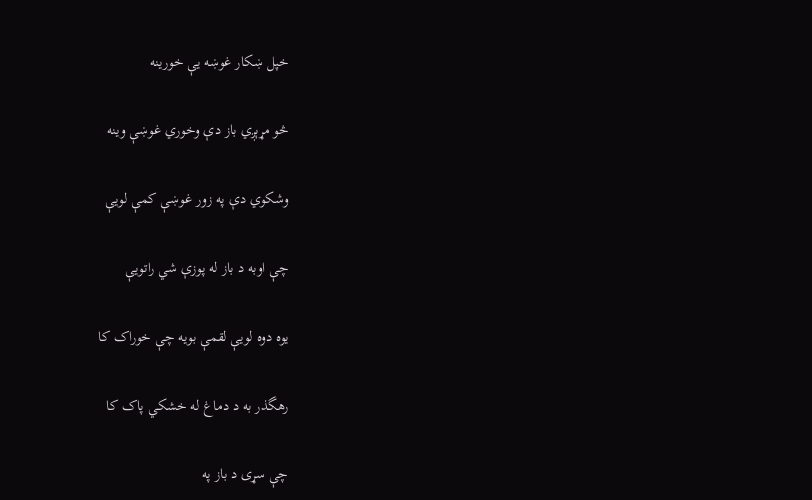خپل ښکار غوښه يې خورينه

څو مړېږي باز دې وخوري غوښې وينه

وشکوي دې په زور غوښې کمې لويې

چې اوبه د باز له پوزې شي راتويې

يوه دوه لويې لقمې بويه چې خوراک کا

رهگذر به د دماغ له خشکي پاک کا

چې سړی د باز په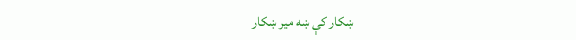ښکار کې ښه مير ښکار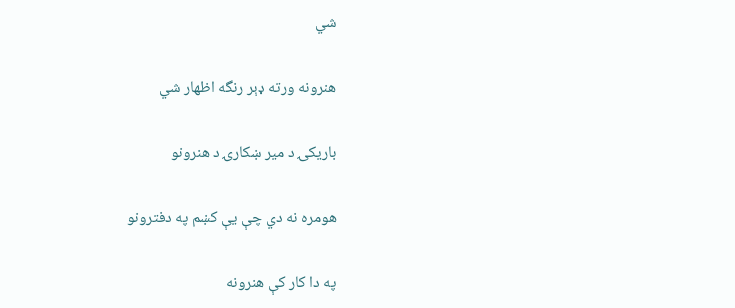شي

هنرونه ورته ډېر رنگه اظهار شي

باريکۍ د مير ښکارۍ د هنرونو

هومره نه دي چې يې کښم په دفترونو

په دا کار کې هنرونه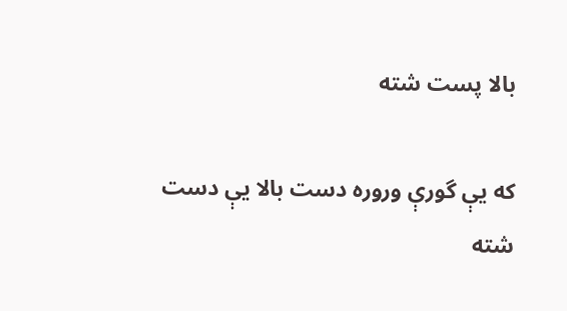بالا پست شته

که يې گورې وروره دست بالا يې دست شته